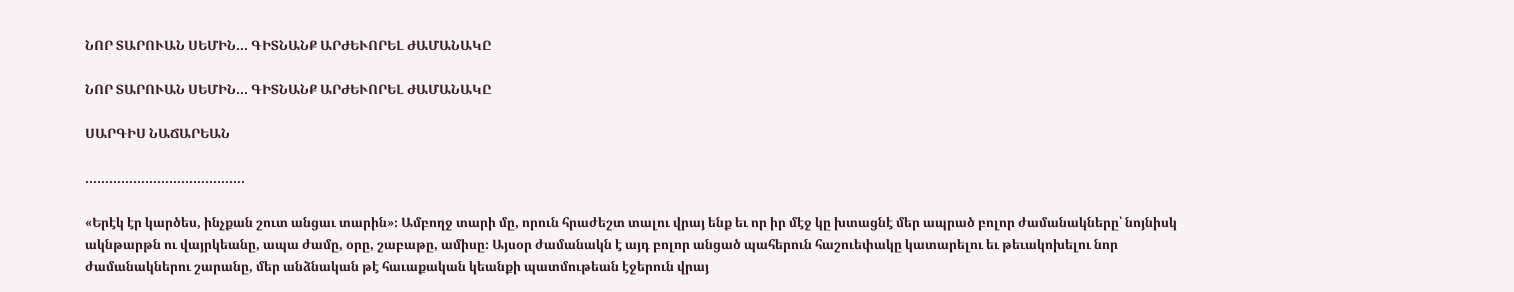ՆՈՐ ՏԱՐՈՒԱՆ ՍԵՄԻՆ… ԳԻՏՆԱՆՔ ԱՐԺԵՒՈՐԵԼ ԺԱՄԱՆԱԿԸ

ՆՈՐ ՏԱՐՈՒԱՆ ՍԵՄԻՆ… ԳԻՏՆԱՆՔ ԱՐԺԵՒՈՐԵԼ ԺԱՄԱՆԱԿԸ

ՍԱՐԳԻՍ ՆԱՃԱՐԵԱՆ

………………………………….

«Երէկ էր կարծես, ինչքան շուտ անցաւ տարին»։ Ամբողջ տարի մը, որուն հրաժեշտ տալու վրայ ենք եւ որ իր մէջ կը խտացնէ մեր ապրած բոլոր ժամանակները՝ նոյնիսկ ակնթարթն ու վայրկեանը, ապա ժամը, օրը, շաբաթը, ամիսը։ Այսօր ժամանակն է այդ բոլոր անցած պահերուն հաշուեփակը կատարելու եւ թեւակոխելու նոր ժամանակներու շարանը, մեր անձնական թէ հաւաքական կեանքի պատմութեան էջերուն վրայ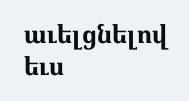աւելցնելով եւս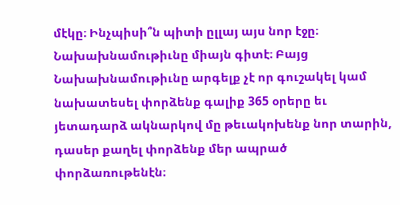մէկը։ Ինչպիսի՞ն պիտի ըլլայ այս նոր էջը։ Նախախնամութիւնը միայն գիտէ։ Բայց Նախախնամութիւնը արգելք չէ որ գուշակել կամ նախատեսել փորձենք գալիք 365 օրերը եւ յետադարձ ակնարկով մը թեւակոխենք նոր տարին, դասեր քաղել փորձենք մեր ապրած փորձառութենէն։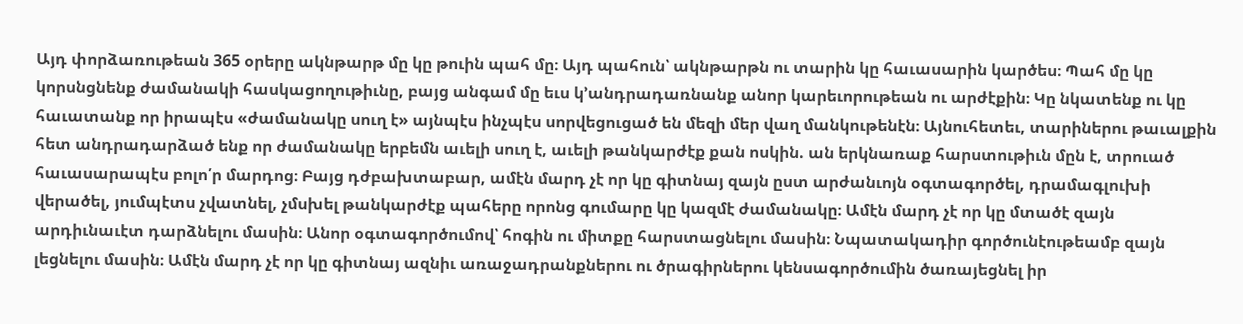Այդ փորձառութեան 365 օրերը ակնթարթ մը կը թուին պահ մը։ Այդ պահուն՝ ակնթարթն ու տարին կը հաւասարին կարծես։ Պահ մը կը կորսնցնենք ժամանակի հասկացողութիւնը, բայց անգամ մը եւս կ’անդրադառնանք անոր կարեւորութեան ու արժէքին։ Կը նկատենք ու կը հաւատանք որ իրապէս «ժամանակը սուղ է» այնպէս ինչպէս սորվեցուցած են մեզի մեր վաղ մանկութենէն։ Այնուհետեւ, տարիներու թաւալքին հետ անդրադարձած ենք որ ժամանակը երբեմն աւելի սուղ է, աւելի թանկարժէք քան ոսկին. ան երկնառաք հարստութիւն մըն է, տրուած հաւասարապէս բոլո՛ր մարդոց։ Բայց դժբախտաբար, ամէն մարդ չէ որ կը գիտնայ զայն ըստ արժանւոյն օգտագործել, դրամագլուխի վերածել, յումպէտս չվատնել, չմսխել թանկարժէք պահերը որոնց գումարը կը կազմէ ժամանակը։ Ամէն մարդ չէ որ կը մտածէ զայն արդիւնաւէտ դարձնելու մասին։ Անոր օգտագործումով՝ հոգին ու միտքը հարստացնելու մասին։ Նպատակադիր գործունէութեամբ զայն լեցնելու մասին։ Ամէն մարդ չէ որ կը գիտնայ ազնիւ առաջադրանքներու ու ծրագիրներու կենսագործումին ծառայեցնել իր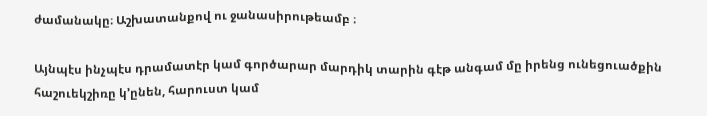ժամանակը։ Աշխատանքով ու ջանասիրութեամբ ։

Այնպէս ինչպէս դրամատէր կամ գործարար մարդիկ տարին գէթ անգամ մը իրենց ունեցուածքին հաշուեկշիռը կ’ընեն, հարուստ կամ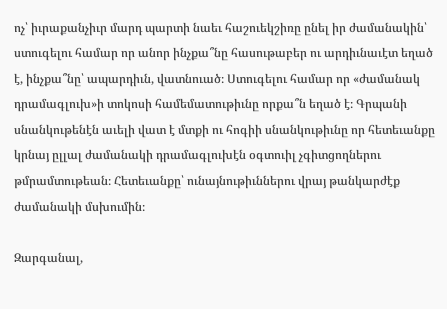ոչ՝ իւրաքանչիւր մարդ պարտի նաեւ հաշուեկշիռը ընել իր ժամանակին՝ ստուգելու համար որ անոր ինչքա՞նը հասութաբեր ու արդիւնաւէտ եղած է, ինչքա՞նը՝ ապարդիւն, վատնուած։ Ստուգելու համար որ «ժամանակ դրամագլուխ»ի տոկոսի համեմատութիւնը որքա՞ն եղած է։ Գրպանի սնանկութենէն աւելի վատ է մտքի ու հոգիի սնանկութիւնը որ հետեւանքը կրնայ ըլլալ ժամանակի դրամագլուխէն օգտուիլ չգիտցողներու թմրամտութեան։ Հետեւանքը՝ ունայնութիւններու վրայ թանկարժէք ժամանակի մսխումին։

Զարգանալ,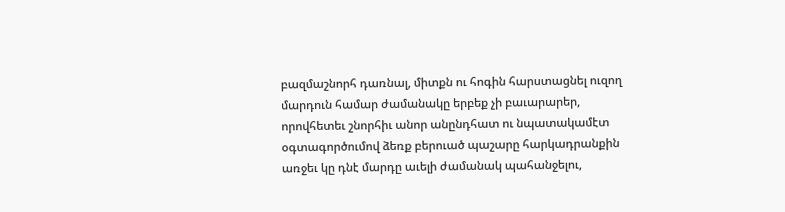բազմաշնորհ դառնալ, միտքն ու հոգին հարստացնել ուզող մարդուն համար ժամանակը երբեք չի բաւարարեր, որովհետեւ շնորհիւ անոր անընդհատ ու նպատակամէտ օգտագործումով ձեռք բերուած պաշարը հարկադրանքին առջեւ կը դնէ մարդը աւելի ժամանակ պահանջելու,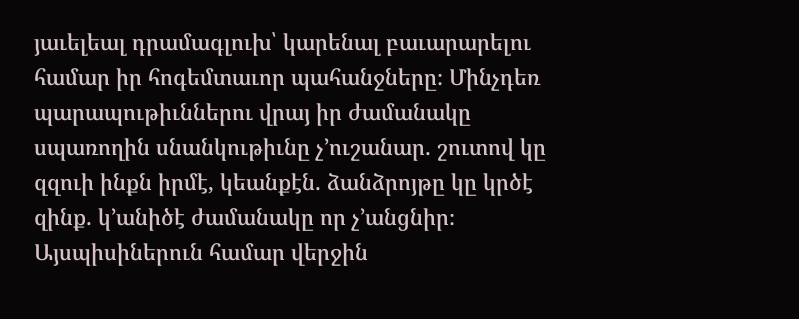յաւելեալ դրամագլուխ՝ կարենալ բաւարարելու համար իր հոգեմտաւոր պահանջները։ Մինչդեռ պարապութիւններու վրայ իր ժամանակը սպառողին սնանկութիւնը չ’ուշանար. շուտով կը զզուի ինքն իրմէ, կեանքէն. ձանձրոյթը կը կրծէ զինք. կ’անիծէ ժամանակը որ չ’անցնիր։ Այսպիսիներուն համար վերջին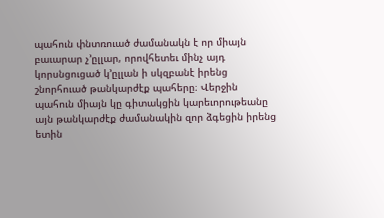պահուն փնտռուած ժամանակն է որ միայն բաւարար չ’ըլլար, որովհետեւ մինչ այդ կորսնցուցած կ’ըլլան ի սկզբանէ իրենց շնորհուած թանկարժէք պահերը։ Վերջին պահուն միայն կը գիտակցին կարեւորութեանը այն թանկարժէք ժամանակին զոր ձգեցին իրենց ետին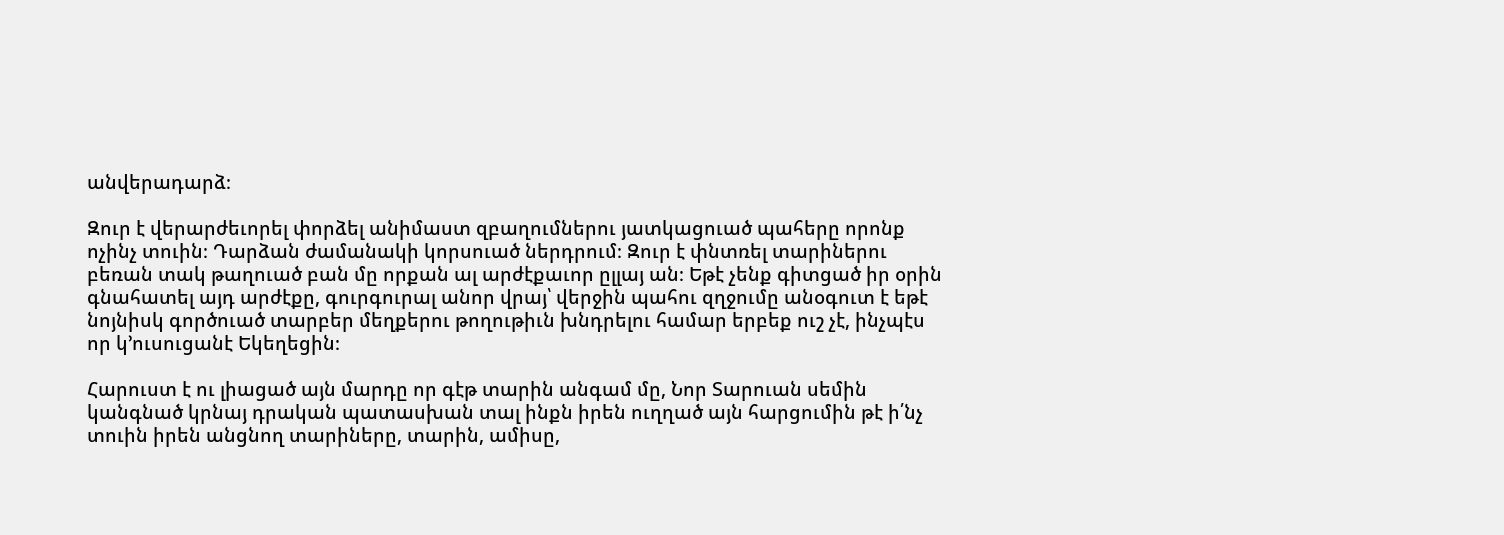անվերադարձ։

Զուր է վերարժեւորել փորձել անիմաստ զբաղումներու յատկացուած պահերը որոնք ոչինչ տուին։ Դարձան ժամանակի կորսուած ներդրում։ Զուր է փնտռել տարիներու բեռան տակ թաղուած բան մը որքան ալ արժէքաւոր ըլլայ ան։ Եթէ չենք գիտցած իր օրին գնահատել այդ արժէքը, գուրգուրալ անոր վրայ՝ վերջին պահու զղջումը անօգուտ է եթէ նոյնիսկ գործուած տարբեր մեղքերու թողութիւն խնդրելու համար երբեք ուշ չէ, ինչպէս որ կ’ուսուցանէ Եկեղեցին։

Հարուստ է ու լիացած այն մարդը որ գէթ տարին անգամ մը, Նոր Տարուան սեմին կանգնած կրնայ դրական պատասխան տալ ինքն իրեն ուղղած այն հարցումին թէ ի՛նչ տուին իրեն անցնող տարիները, տարին, ամիսը,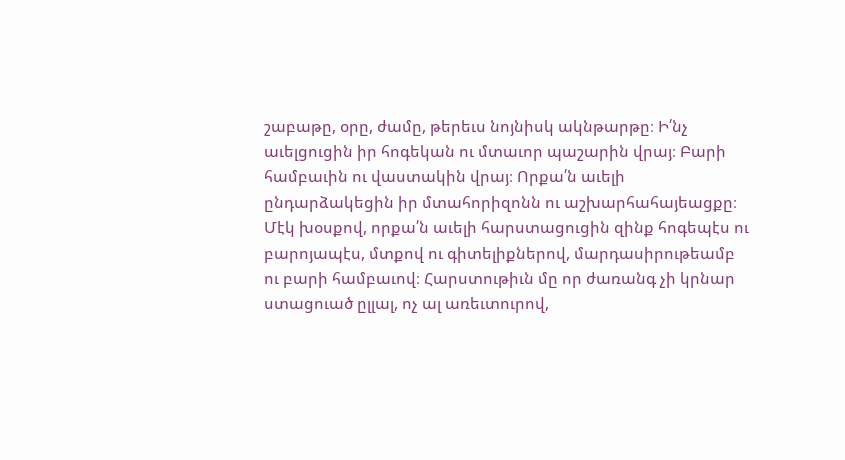շաբաթը, օրը, ժամը, թերեւս նոյնիսկ ակնթարթը։ Ի՛նչ աւելցուցին իր հոգեկան ու մտաւոր պաշարին վրայ։ Բարի համբաւին ու վաստակին վրայ։ Որքա՛ն աւելի ընդարձակեցին իր մտահորիզոնն ու աշխարհահայեացքը։ Մէկ խօսքով, որքա՛ն աւելի հարստացուցին զինք հոգեպէս ու բարոյապէս, մտքով ու գիտելիքներով, մարդասիրութեամբ ու բարի համբաւով։ Հարստութիւն մը որ ժառանգ չի կրնար ստացուած ըլլալ, ոչ ալ առեւտուրով,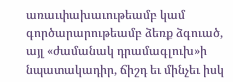առաւփախաւութեամբ կամ գործարարութեամբ ձեռք ձգուած, այլ «ժամանակ դրամագլուխ»ի նպատակադիր, ճիշդ եւ մինչեւ իսկ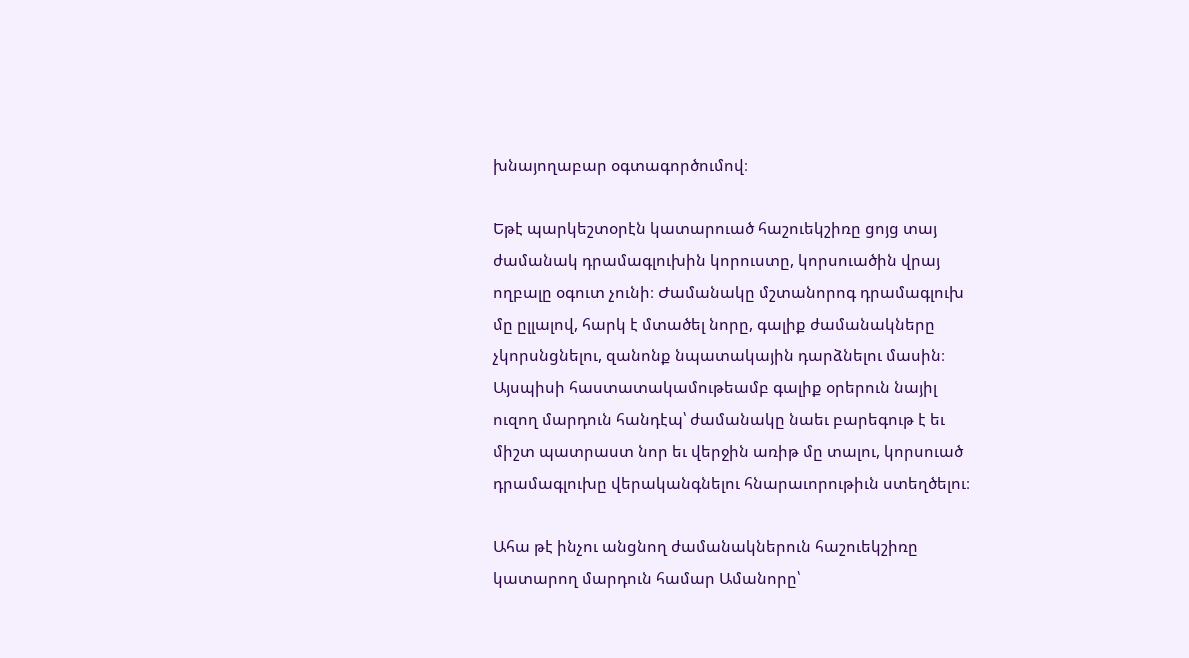խնայողաբար օգտագործումով։

Եթէ պարկեշտօրէն կատարուած հաշուեկշիռը ցոյց տայ ժամանակ դրամագլուխին կորուստը, կորսուածին վրայ ողբալը օգուտ չունի։ Ժամանակը մշտանորոգ դրամագլուխ մը ըլլալով, հարկ է մտածել նորը, գալիք ժամանակները չկորսնցնելու, զանոնք նպատակային դարձնելու մասին։ Այսպիսի հաստատակամութեամբ գալիք օրերուն նայիլ ուզող մարդուն հանդէպ՝ ժամանակը նաեւ բարեգութ է եւ միշտ պատրաստ նոր եւ վերջին առիթ մը տալու, կորսուած դրամագլուխը վերականգնելու հնարաւորութիւն ստեղծելու։

Ահա թէ ինչու անցնող ժամանակներուն հաշուեկշիռը կատարող մարդուն համար Ամանորը՝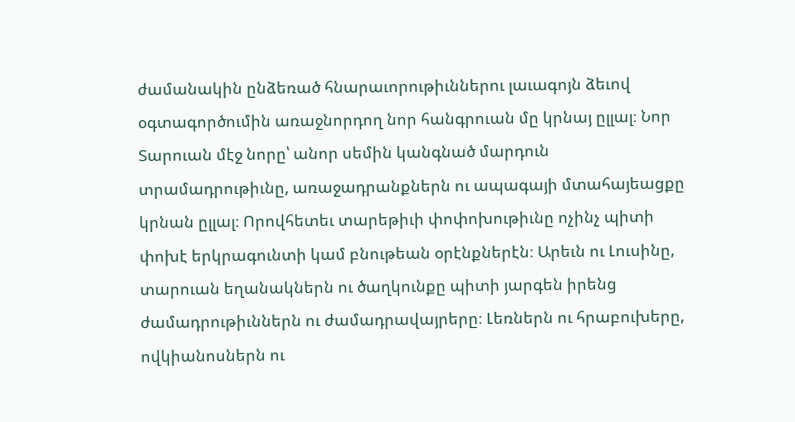ժամանակին ընձեռած հնարաւորութիւններու լաւագոյն ձեւով օգտագործումին առաջնորդող նոր հանգրուան մը կրնայ ըլլալ։ Նոր Տարուան մէջ նորը՝ անոր սեմին կանգնած մարդուն տրամադրութիւնը, առաջադրանքներն ու ապագայի մտահայեացքը կրնան ըլլալ։ Որովհետեւ տարեթիւի փոփոխութիւնը ոչինչ պիտի փոխէ երկրագունտի կամ բնութեան օրէնքներէն։ Արեւն ու Լուսինը, տարուան եղանակներն ու ծաղկունքը պիտի յարգեն իրենց ժամադրութիւններն ու ժամադրավայրերը։ Լեռներն ու հրաբուխերը, ովկիանոսներն ու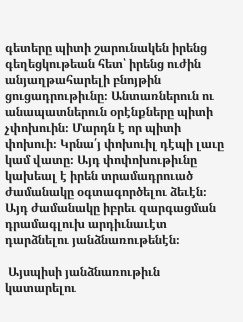գետերը պիտի շարունակեն իրենց գեղեցկութեան հետ՝ իրենց ուժին անյաղթահարելի բնոյթին ցուցադրութիւնը։ Անտառներուն ու անապատներուն օրէնքները պիտի չփոխուին։ Մարդն է որ պիտի փոխուի։ Կրնա՛յ փոխուիլ դէպի լաւը կամ վատը։ Այդ փոփոխութիւնը կախեալ է իրեն տրամադրուած ժամանակը օգտագործելու ձեւէն։ Այդ ժամանակը իբրեւ զարգացման դրամագլուխ արդիւնաւէտ դարձնելու յանձնառութենէն։

 Այսպիսի յանձնառութիւն կատարելու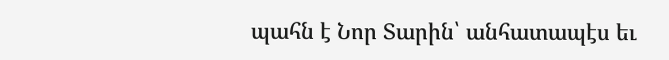պահն է Նոր Տարին՝ անհատապէս եւ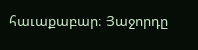հաւաքաբար։ Յաջորդը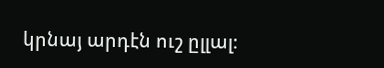կրնայ արդէն ուշ ըլլալ։